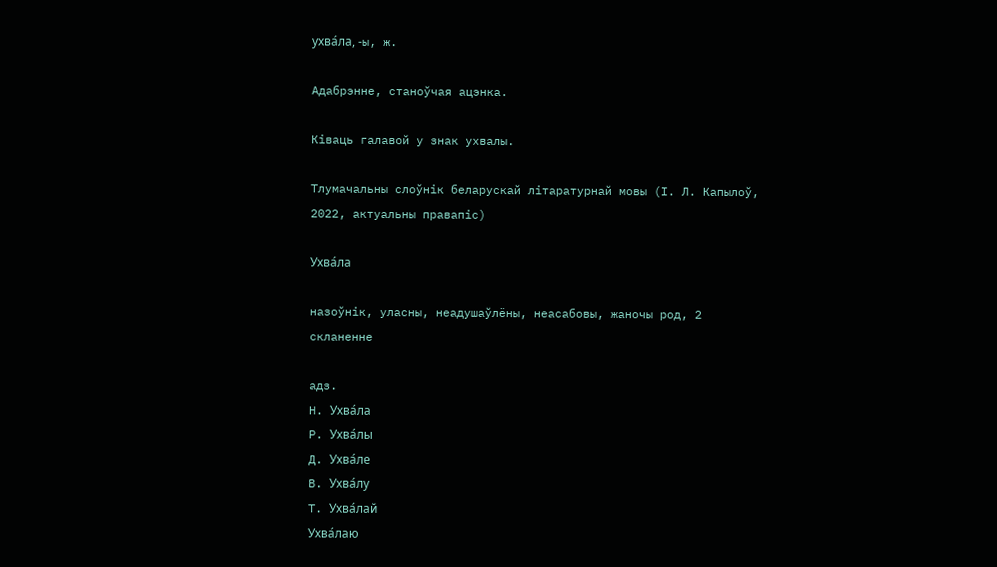ухва́ла, -ы, ж.

Адабрэнне, станоўчая ацэнка.

Ківаць галавой у знак ухвалы.

Тлумачальны слоўнік беларускай літаратурнай мовы (І. Л. Капылоў, 2022, актуальны правапіс)

Ухва́ла

назоўнік, уласны, неадушаўлёны, неасабовы, жаночы род, 2 скланенне

адз.
Н. Ухва́ла
Р. Ухва́лы
Д. Ухва́ле
В. Ухва́лу
Т. Ухва́лай
Ухва́лаю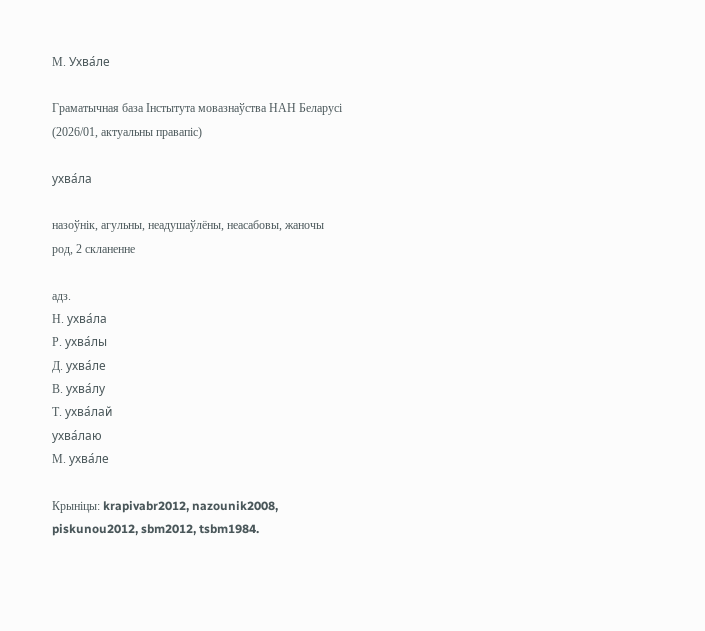М. Ухва́ле

Граматычная база Інстытута мовазнаўства НАН Беларусі (2026/01, актуальны правапіс)

ухва́ла

назоўнік, агульны, неадушаўлёны, неасабовы, жаночы род, 2 скланенне

адз.
Н. ухва́ла
Р. ухва́лы
Д. ухва́ле
В. ухва́лу
Т. ухва́лай
ухва́лаю
М. ухва́ле

Крыніцы: krapivabr2012, nazounik2008, piskunou2012, sbm2012, tsbm1984.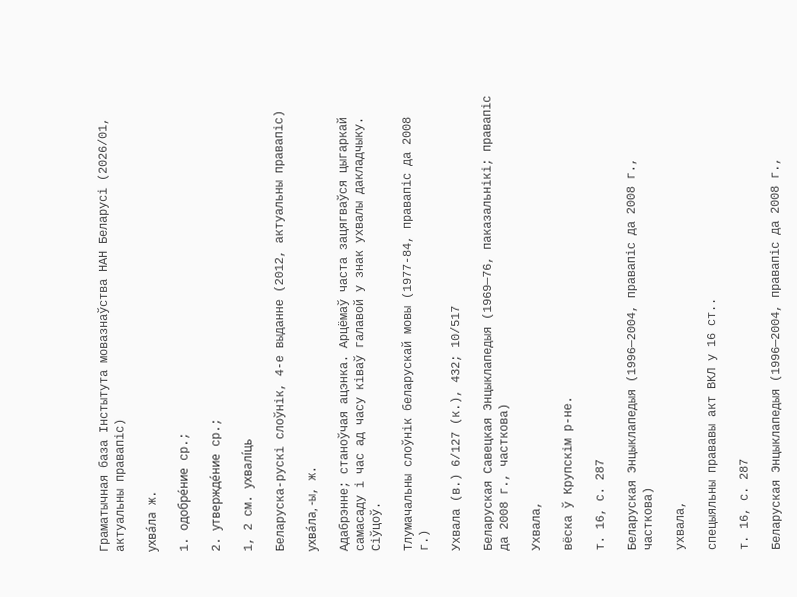Граматычная база Інстытута мовазнаўства НАН Беларусі (2026/01, актуальны правапіс)

ухва́ла ж.

1. одобре́ние ср.;

2. утвержде́ние ср.;

1, 2 см. ухвалі́ць

Беларуска-рускі слоўнік, 4-е выданне (2012, актуальны правапіс)

ухва́ла, ‑ы, ж.

Адабрэнне; станоўчая ацэнка. Арцёмаў часта зацягваўся цыгаркай самасаду і час ад часу ківаў галавой у знак ухвалы дакладчыку. Сіўцоў.

Тлумачальны слоўнік беларускай мовы (1977-84, правапіс да 2008 г.)

Ухвала (в.) 6/127 (к.), 432; 10/517

Беларуская Савецкая Энцыклапедыя (1969—76, паказальнікі; правапіс да 2008 г., часткова)

Ухвала,

вёска ў Крупскім р-не.

т. 16, с. 287

Беларуская Энцыклапедыя (1996—2004, правапіс да 2008 г., часткова)

ухвала,

спецыяльны прававы акт ВКЛ у 16 ст..

т. 16, с. 287

Беларуская Энцыклапедыя (1996—2004, правапіс да 2008 г.,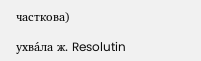часткова)

ухва́ла ж. Resolutin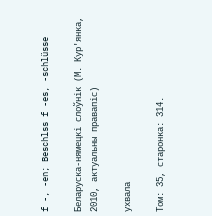f -, -en; Beschlss f -es, -schlüsse

Беларуска-нямецкі слоўнік (М. Кур'янка, 2010, актуальны правапіс)

ухвала

Том: 35, старонка: 314.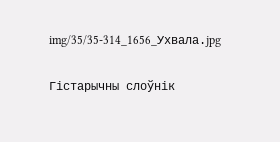img/35/35-314_1656_Ухвала.jpg

Гістарычны слоўнік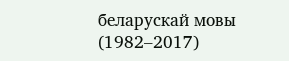беларускай мовы (1982–2017)